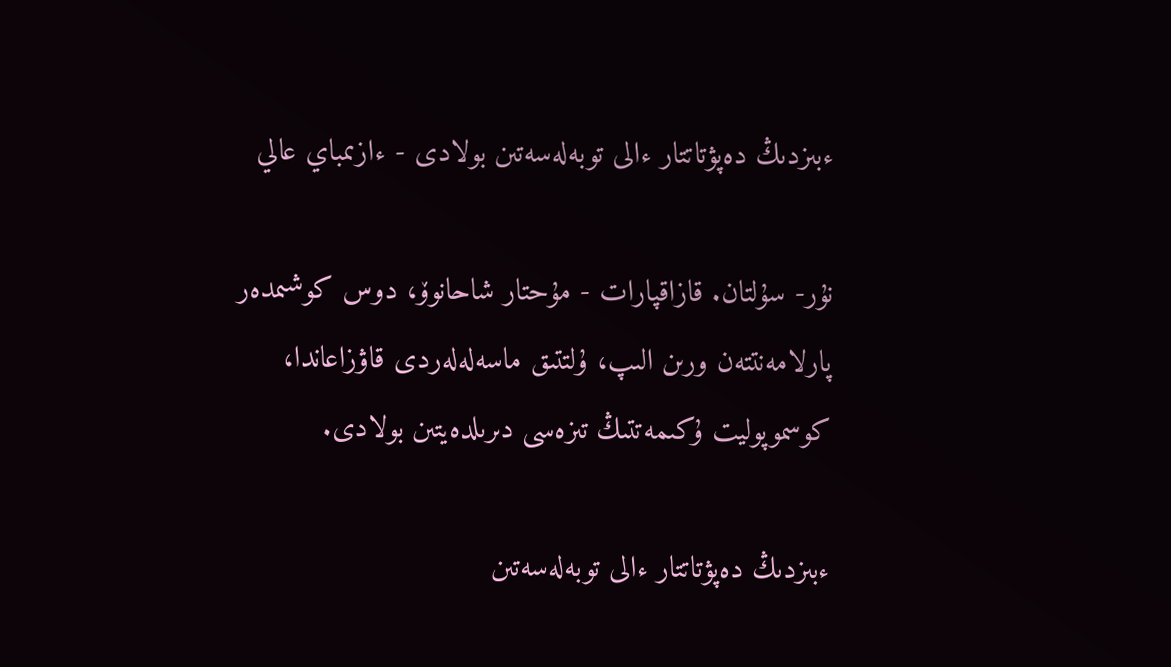ءبىزدىڭ دەپۋتاتتار ءالى توبەلەسەتىن بولادى - ءازىمباي عالي

نۇر- سۇلتان. قازاقپارات - مۇحتار شاحانوۆ، دوس كوشىمدەر پارلامەنتتەن ورىن الىپ، ۇلتتىق ماسەلەلەردى قاۋزاعاندا، كوسموپوليت ۇكىمەتتىڭ تىزەسى دىرىلدەيتىن بولادى.

ءبىزدىڭ دەپۋتاتتار ءالى توبەلەسەتىن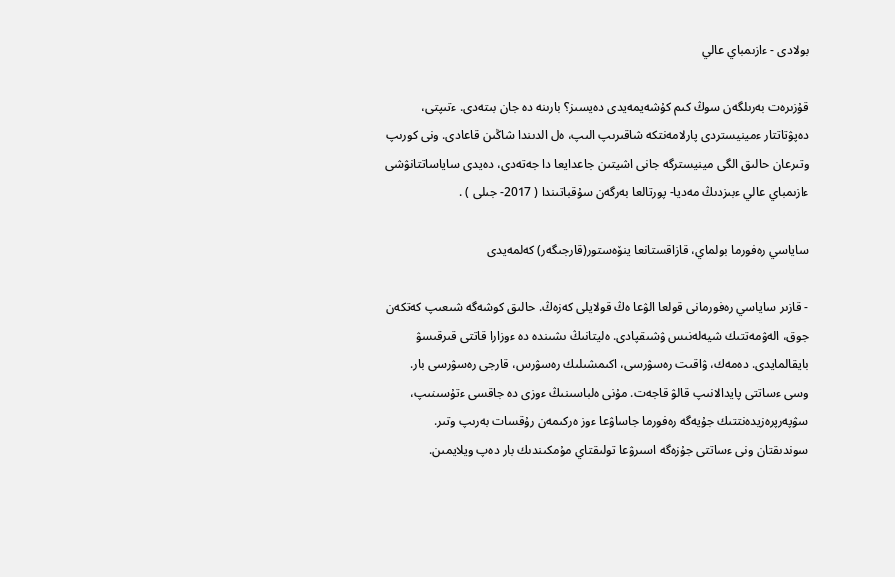بولادى - ءازىمباي عالي

قۇزىرەت بەرىلگەن سوڭ كىم كۇشەيمەيدى دەيسىز؟ بارىنە دە جان بىتەدى. ءتىپتى، دەپۋتاتتار ءمينيستردى پارلامەنتكە شاقىرىپ الىپ، ەل الدىندا شاڭىن قاعادى. ونى كورىپ وتىرعان حالىق الگى مينيسترگە جانى اشيتىن جاعدايعا دا جەتەدى، دەيدى ساياساتتانۋشى ءازىمباي عالي ءبىزدىڭ مەديا- پورتالعا بەرگەن سۇقباتىندا ( 2017- جىلى ) .

ساياسي رەفورما بولماي، قازاقستانعا ينۆەستور(قارجىگەر) كەلمەيدى

- قازىر ساياسي رەفورمانى قولعا الۋعا ەڭ قولايلى كەزەڭ. حالىق كوشەگە شىعىپ كەتكەن جوق، الەۋمەتتىك شيەلەنىس ۋشىقپادى. ەليتانىڭ ىشىندە دە ءوزارا قاتتى قىرقىسۋ بايقالمايدى. دەمەك، ۋاقىت رەسۋرسى، اكىمشىلىك رەسۋرس، قارجى رەسۋرسى بار. وسى ءساتتى پايدالانىپ قالۋ قاجەت. مۇنى ەلباسىنىڭ ءوزى دە جاقسى ءتۇسىنىپ، سۋپەرپرەزيدەنتتىك جۇيەگە رەفورما جاساۋعا ءوز ەركىمەن رۇقسات بەرىپ وتىر. سوندىقتان ونى ءساتتى جۇزەگە اسىرۋعا تولىقتاي مۇمكىندىك بار دەپ ويلايمىن.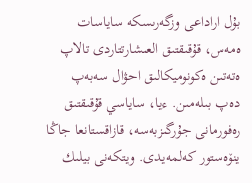بۇل اراداعى وزگەرىسكە ساياسات ەمەس، قۇقىقتىق العىشارتتاردى تالاپ ەتەتىن ەكونوميكالىق احۋال سەبەپ دەپ بىلەمىن. ءيا، ساياسي قۇقىقتىق رەفورمانى جۇرگىزبەسە، قازاقستانعا جاڭا ينۆەستور كەلمەيدى. ويتكەنى بيلىك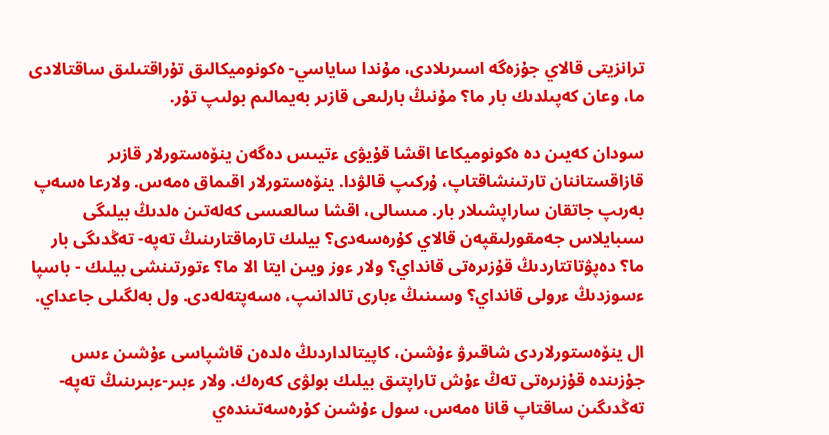ترانزيتى قالاي جۇزەگە اسىرىلادى، مۇندا ساياسي- ەكونوميكالىق تۇراقتىلىق ساقتالادى ما، وعان كەپىلدىك بار ما؟ مۇنىڭ بارلىعى قازىر بەيمالىم بولىپ تۇر.

سودان كەيىن دە ەكونوميكاعا اقشا قۇيۋى ءتيىس دەگەن ينۆەستورلار قازىر قازاقستاننان تارتىنشاقتاپ، ۇركىپ قالۋدا. ينۆەستورلار اقىماق ەمەس. ولارعا ەسەپ بەرىپ جاتقان ساراپشىلار بار. مىسالى، اقشا سالعىسى كەلەتىن ەلدىڭ بيلىگى سىبايلاس جەمقورلىقپەن قالاي كۇرەسەدى؟ بيلىك تارماقتارىنىڭ تەپە- تەڭدىگى بار ما؟ دەپۋتاتتاردىڭ قۇزىرەتى قانداي؟ ولار ءوز ويىن ايتا الا ما؟ ءتورتىنشى بيلىك - باسپا ءسوزدىڭ ءرولى قانداي؟ وسىنىڭ ءبارى تالدانىپ، ەسەپتەلەدى. ول بەلگىلى جاعداي.

ال ينۆەستورلاردى شاقىرۋ ءۇشىن، كاپيتالداردىڭ ەلدەن قاشپاسى ءۇشىن ءىس جۇزىندە قۇزىرەتى تەڭ ءۇش تاراپتىق بيلىك بولۋى كەرەك. ولار ءبىر-ءبىرىنىڭ تەپە- تەڭدىگىن ساقتاپ قانا ەمەس، سول ءۇشىن كۇرەسەتىندەي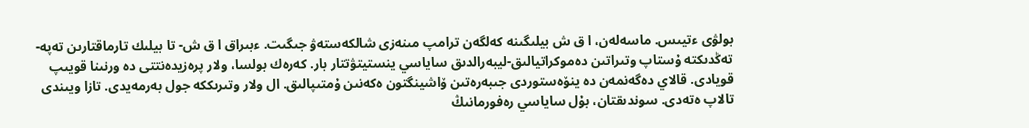بولۋى ءتيىس. ماسەلەن، ا ق ش بيلىگىنە كەلگەن ترامپ مىنەزى شالكەستەۋ جىگىت. ءبىراق ا ق ش- تا بيلىك تارماقتارىن تەپە-تەڭدىكتە ۇستاپ وتىراتىن دەموكراتيالىق-ليبەرالدىق ساياسي ينستيتۋتتار بار. كەرەك بولسا، ولار پرەزيدەنتتى دە ورنىنا قويىپ قويادى. قالاي دەگەنمەن دە ينۆەستوردى جىبەرەتىن ۆاشينگتون ەكەنىن ۇمتىپالىق. ال ولار وتىرىككە جول بەرمەيدى. تازا ويىندى تالاپ ەتەدى. سوندىقتان، بۇل ساياسي رەفورمانىڭ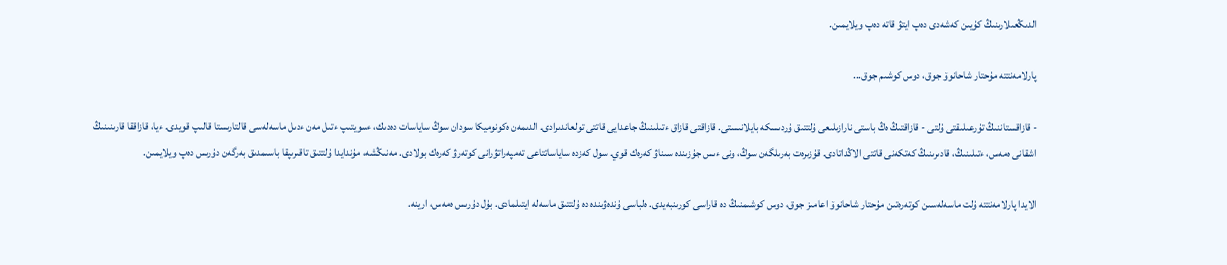الدىڭعىلارىنىڭ كۇيىن كەشەدى دەپ ايتۋ قاتە دەپ ويلايمىن.

پارلامەنتتە مۇحتار شاحانوۆ جوق، دوس كوشىم جوق...

- قازاقستاننىڭ تۇرعىلىقتى ۇلتى - قازاقتىڭ ەڭ باستى نارازىلىعى ۇلتتىق ۇردىسكە بايلانىستى. قازاقتى قازاق ءتىلىنىڭ جاعدايى قاتتى تولعاندىرادى. الدىمەن ەكونوميكا سودان سوڭ ساياسات دەدىك، ءسويتىپ ءتىل مەن ءدىل ماسەلەسى قالتارىستا قالىپ قويدى. ءيا، قازاققا قارىنىنىڭ اشقانى ەمەس، ءتىلىنىڭ، قادىرىنىڭ كەتكەنى قاتتى الاڭداتادى. قۇزىرەت بەرىلگەن سوڭ، ونى ءىس جۇزىندە سىناۋ كەرەك قوي. سول كەزدە ساياساتتاعى تەمپەراتۋرانى كوتەرۋ كەرەك بولادى. مەنىڭشە، مۇندايدا ۇلتتىق تاقىرىپقا باسىمدىق بەرگەن دۇرىس دەپ ويلايمىن.

الايدا پارلامەنتتە ۇلت ماسەلەسىن كوتەرەتىن مۇحتار شاحانوۆ اعامىز جوق، دوس كوشىمنىڭ دە قاراسى كورىنبەيدى. ەلباسى ۇندەۋىندە دە ۇلتتىق ماسەلە ايتىلمادى. بۇل دۇرىس ەمەس، ارينە.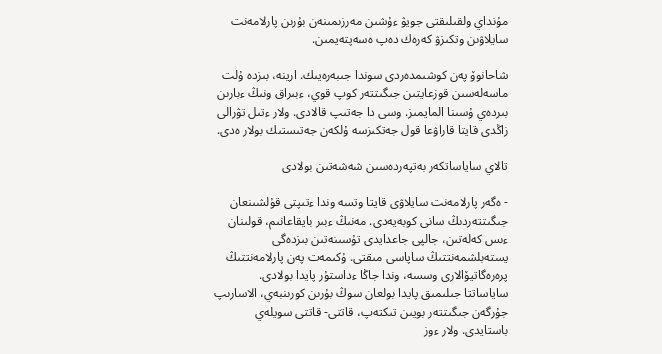مۇنداي ولقىلىقتى جويۋ ءۇشىن مەرزىمىنەن بۇرىن پارلامەنت سايلاۋىن وتكىزۋ كەرەك دەپ ەسەپتەيمىن.

شاحانوۆ پەن كوشىمدەردى سوندا جىبەرەيىك. ارينە، بىزدە ۇلت ماسەلەسىن قوزعايتىن جىگىتتەر كوپ قوي، ءبىراق ونىڭ ءبارىن بىردەي ۇسىنا المايمىز. وسى دا جەتىپ قالادى. ولار ءتىل تۋرالى زاڭدى قايتا قاراۋعا قول جەتكىزسە ۇلكەن جەتىستىك بولار ەدى.

تالاي ساياساتكەر بەتپەردەسىن شەشەتىن بولادى

- ەگەر پارلامەنت سايلاۋى قايتا وتسە وندا ءتىپتى قۇلشىنعان جىگىتتەردىڭ سانى كوبەيەدى. مەنىڭ ءبىر بايقاعانىم، قولىنان ءىس كەلەتىن، جالپى جاعدايدى تۇسىنەتىن بىزدەگى يستەبلشمەنتتىڭ ساپاسى مىقتى. ۇكىمەت پەن پارلامەنتتىڭ پرەرەگاتيۆالارى وسسە، وندا جاڭا ءداستۇر پايدا بولادى. ساياساتتا جىلىمىق پايدا بولعان سوڭ بۇرىن كورىنبەي، الاسارىپ جۇرگەن جىگىتتەر بويىن تىكتەپ، قاتتى- قاتتى سويلەي باستايدى. ولار ءوز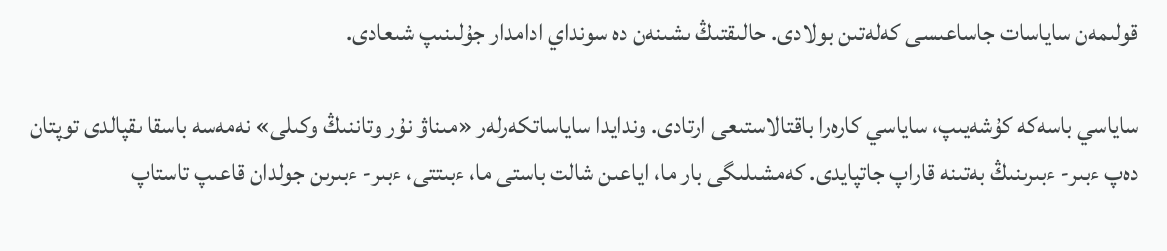قولىمەن ساياسات جاساعىسى كەلەتىن بولادى. حالىقتىڭ ىشىنەن دە سونداي ادامدار جۇلىنىپ شىعادى.

ساياسي باسەكە كۇشەيىپ، ساياسي كارەرا باقتالاستىعى ارتادى. وندايدا ساياساتكەرلەر «مىناۋ نۇر وتاننىڭ وكىلى» نەمەسە باسقا ىقپالدى توپتان دەپ ءبىر- ءبىرىنىڭ بەتىنە قاراپ جاتپايدى. كەمشىلىگى بار ما، اياعىن شالت باستى ما، ءبىتتى، ءبىر- ءبىرىن جولدان قاعىپ تاستاپ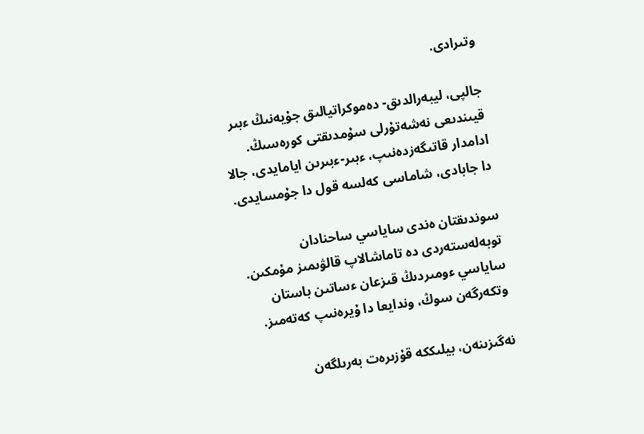وتىرادى.

جالپى، ليبەرالدىق- دەموكراتيالىق جۇيەنىڭ ءبىر قيىندىعى نەشەتۇرلى سۇمدىقتى كورەسىڭ. ادامدار قاتىگەزدەنىپ، ءبىر-ءبىرىن ايامايدى، جالا دا جابادى، شاماسى كەلسە قول دا جۇمسايدى.

سوندىقتان ەندى ساياسي ساحنادان توبەلەستەردى دە تاماشالاپ قالۋىمىز مۇمكىن. ساياسي ءومىردىڭ قىزعان ءساتىن باستان وتكەرگەن سوڭ، وندايعا دا ۇيرەنىپ كەتەمىز.

نەگىزىنەن، بيلىككە قۇزىرەت بەرىلگەن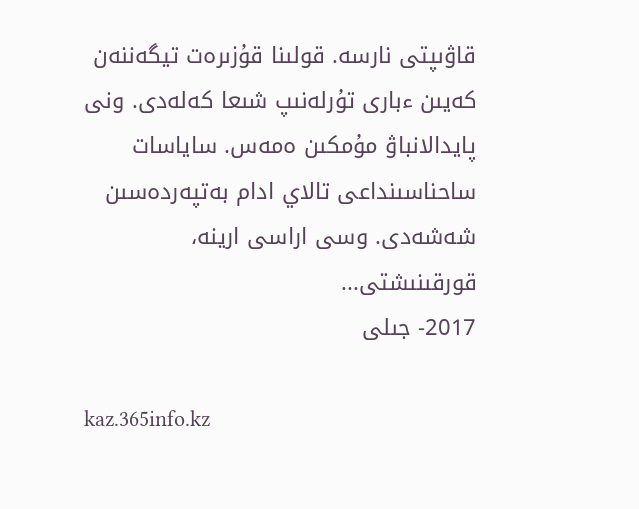قاۋىپتى نارسە. قولىنا قۇزىرەت تيگەننەن كەيىن ءبارى تۇرلەنىپ شىعا كەلەدى. ونى پايدالانباۋ مۇمكىن ەمەس. ساياسات ساحناسىنداعى تالاي ادام بەتپەردەسىن شەشەدى. وسى اراسى ارينە، قورقىنىشتى...
2017- جىلى

kaz.365info.kz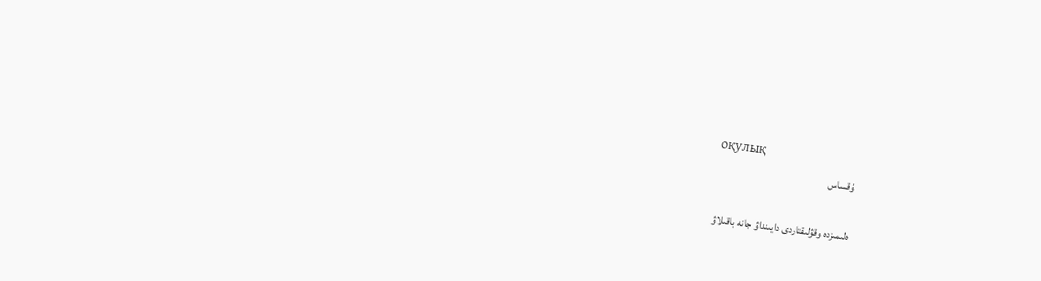оқулық
ۇقساس

ەلىمىزدە وقۋلىقتاردى دايىنداۋ جانە باقىلاۋ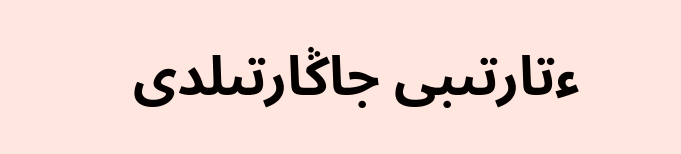ءتارتىبى جاڭارتىلدى